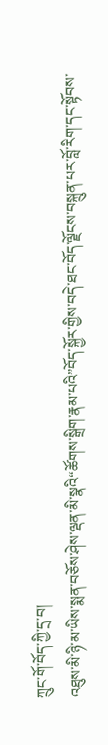ཀྲུང་གོ་བོད་ཀྱི་དྲ་བ།
འཐུས་མི་ཉི་མ་ཡིས་སྨན་བཅོས་ཤེས་ལྡན་མི་སྣའི“ཚོགས་སྒྲིག་རྣམ་པའི”བོད་སྐྱོར་གྱིས་བདེ་ཐང་བོད་ལྗོངས་བསྐྲུན་པར་བློ་རིག་དང་སྟོབས་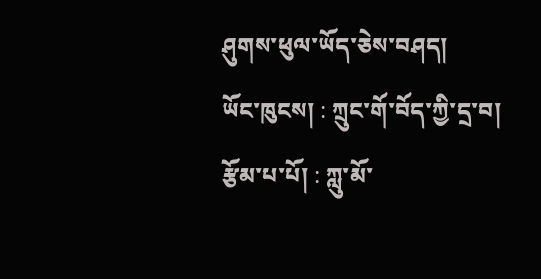ཤུགས་ཕུལ་ཡོད་ཅེས་བཤད།
ཡོང་ཁུངས། : ཀྲུང་གོ་བོད་ཀྱི་དྲ་བ།   རྩོམ་པ་པོ། : ཀླུ་མོ་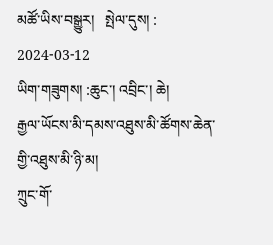མཚོ་ཡིས་བསྒྱུར།   སྤེལ་དུས། : 2024-03-12
ཡིག་གཟུགས། :ཆུང་། འབྲིང་། ཆེ།
རྒྱལ་ཡོངས་མི་དམས་འཐུས་མི་ཚོགས་ཆེན་གྱི་འཐུས་མི་ཉི་མ།
ཀྲུང་གོ་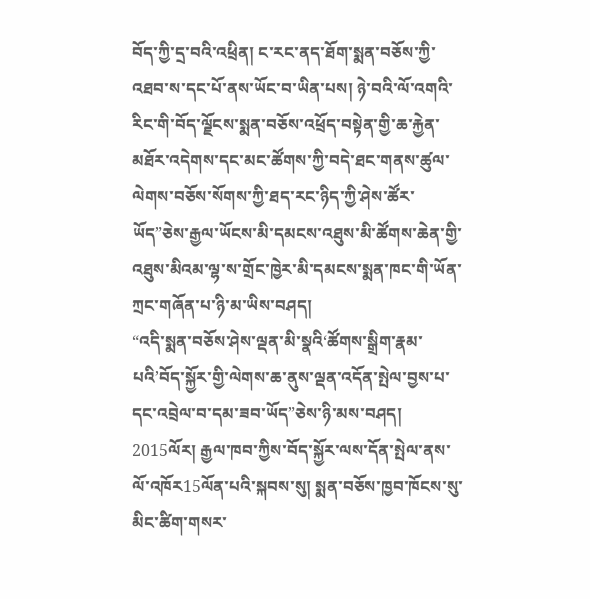བོད་ཀྱི་དྲ་བའི་འཕྲིན། ང་རང་ནད་ཐོག་སྨན་བཅོས་ཀྱི་འཐབ་ས་དང་པོ་ནས་ཡོང་བ་ཡིན་པས། ཉེ་བའི་ལོ་འགའི་རིང་གི་བོད་ལྗོངས་སྨན་བཅོས་འཕྲོད་བསྟེན་གྱི་ཆ་རྐྱེན་མཐོར་འདེགས་དང་མང་ཚོགས་ཀྱི་བདེ་ཐང་གནས་ཚུལ་ལེགས་བཅོས་སོགས་ཀྱི་ཐད་རང་ཉིད་ཀྱི་ཤེས་ཚོར་ཡོད”ཅེས་རྒྱལ་ཡོངས་མི་དམངས་འཐུས་མི་ཚོགས་ཆེན་གྱི་འཐུས་མིའམ་ལྷ་ས་གྲོང་ཁྱེར་མི་དམངས་སྨན་ཁང་གི་ཡོན་ཀྲང་གཞོན་པ་ཉི་མ་ཡིས་བཤད།
“འདི་སྨན་བཅོས་ཤེས་ལྡན་མི་སྣའི‘ཚོགས་སྒྲིག་རྣམ་པའི’བོད་སྐྱོར་གྱི་ལེགས་ཆ་ནུས་ལྡན་འདོན་སྤེལ་བྱས་པ་དང་འབྲེལ་བ་དམ་ཟབ་ཡོད”ཅེས་ཉི་མས་བཤད། 2015ལོར། རྒྱལ་ཁབ་ཀྱིས་བོད་སྐྱོར་ལས་དོན་སྤེལ་ནས་ལོ་འཁོར15ལོན་པའི་སྐབས་སུ། སྨན་བཅོས་ཁྱབ་ཁོངས་སུ་མིང་ཚིག་གསར་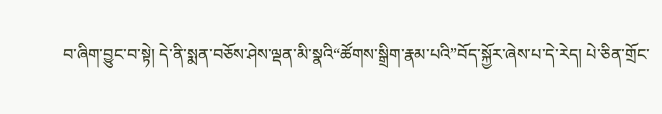བ་ཞིག་བྱུང་བ་སྟེ། དེ་ནི་སྨན་བཅོས་ཤེས་ལྡན་མི་སྣའི“ཚོགས་སྒྲིག་རྣམ་པའི”བོད་སྐྱོར་ཞེས་པ་དེ་རེད། པེ་ཅིན་གྲོང་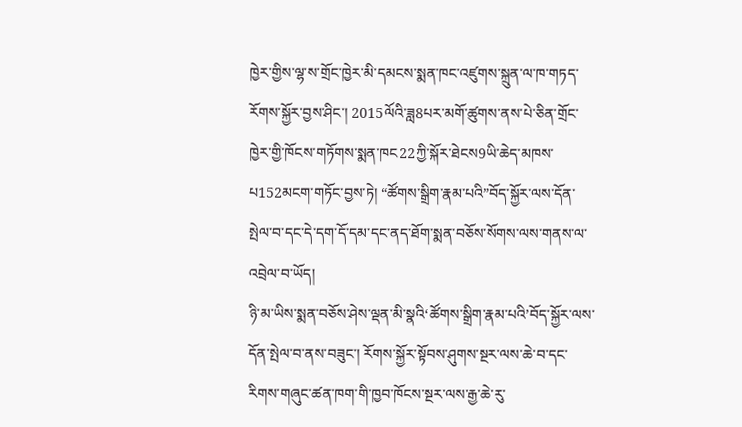ཁྱེར་གྱིས་ལྷ་ས་གྲོང་ཁྱེར་མི་དམངས་སྨན་ཁང་འཛུགས་སྐྲུན་ལ་ཁ་གཏད་རོགས་སྐྱོར་བྱས་ཤིང་། 2015ལོའི་ཟླ8པར་མགོ་ཚུགས་ནས་པེ་ཅིན་གྲོང་ཁྱེར་གྱི་ཁོངས་གཏོགས་སྨན་ཁང22ཀྱི་སྐོར་ཐེངས9ཡི་ཆེད་མཁས་པ152མངག་གཏོང་བྱས་ཏེ། “ཚོགས་སྒྲིག་རྣམ་པའི”བོད་སྐྱོར་ལས་དོན་སྤེལ་བ་དང་དེ་དག་དོ་དམ་དང་ནད་ཐོག་སྨན་བཅོས་སོགས་ལས་གནས་ལ་འབྲེལ་བ་ཡོད།
ཉི་མ་ཡིས་སྨན་བཅོས་ཤེས་ལྡན་མི་སྣའི‘ཚོགས་སྒྲིག་རྣམ་པའི’བོད་སྐྱོར་ལས་དོན་སྤེལ་བ་ནས་བཟུང་། རོགས་སྐྱོར་སྟོབས་ཤུགས་སྔར་ལས་ཆེ་བ་དང་རིགས་གཞུང་ཚན་ཁག་གི་ཁྱབ་ཁོངས་སྔར་ལས་རྒྱ་ཆེ་རུ་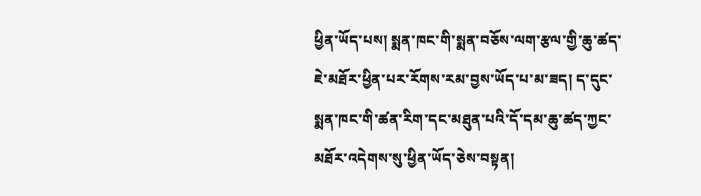ཕྱིན་ཡོད་པས། སྨན་ཁང་གི་སྨན་བཅོས་ལག་རྩལ་གྱི་ཆུ་ཚད་ཇེ་མཐོར་ཕྱིན་པར་རོགས་རམ་བྱས་ཡོད་པ་མ་ཟད། ད་དུང་སྨན་ཁང་གི་ཚན་རིག་དང་མཐུན་པའི་དོ་དམ་ཆུ་ཚད་ཀྱང་མཐོར་འདེགས་སུ་ཕྱིན་ཡོད་ཅེས་བསྟན།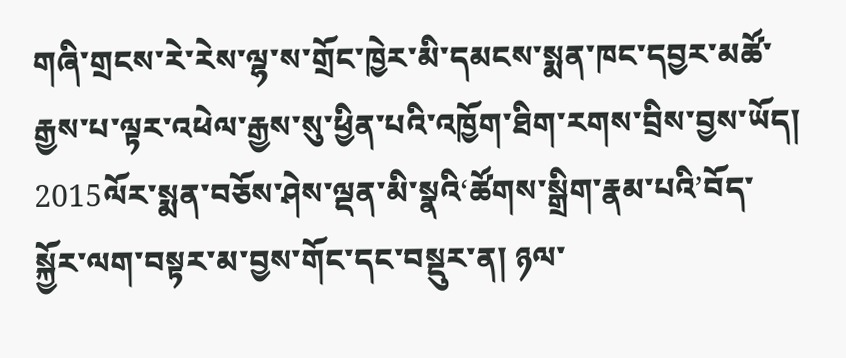གཞི་གྲངས་རེ་རེས་ལྷ་ས་གྲོང་ཁྱེར་མི་དམངས་སྨན་ཁང་དབྱར་མཚོ་རྒྱས་པ་ལྟར་འཕེལ་རྒྱས་སུ་ཕྱིན་པའི་འཁྱོག་ཐིག་རགས་བྲིས་བྱས་ཡོད། 2015ལོར་སྨན་བཅོས་ཤེས་ལྡན་མི་སྣའི‘ཚོགས་སྒྲིག་རྣམ་པའི’བོད་སྐྱོར་ལག་བསྟར་མ་བྱས་གོང་དང་བསྡུར་ན། ཉལ་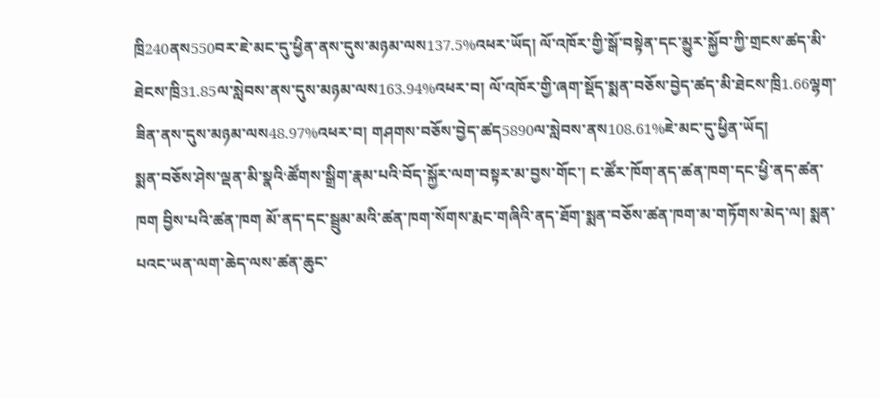ཁྲི240ནས550བར་ཇེ་མང་དུ་ཕྱིན་ནས་དུས་མཉམ་ལས137.5%འཕར་ཡོད། ལོ་འཁོར་གྱི་སྒོ་བསྟེན་དང་མྱུར་སྐྱོབ་ཀྱི་གྲངས་ཚད་མི་ཐེངས་ཁྲི31.85ལ་སླེབས་ནས་དུས་མཉམ་ལས163.94%འཕར་བ། ལོ་འཁོར་གྱི་ཞག་སྡོད་སྨན་བཅོས་བྱེད་ཚད་མི་ཐེངས་ཁྲི1.66ལྷག་ཟིན་ནས་དུས་མཉམ་ལས48.97%འཕར་བ། གཤགས་བཅོས་བྱེད་ཚད5890ལ་སླེབས་ནས108.61%ཇེ་མང་དུ་ཕྱིན་ཡོད།
སྨན་བཅོས་ཤེས་ལྡན་མི་སྣའི‘ཚོགས་སྒྲིག་རྣམ་པའི’བོད་སྐྱོར་ལག་བསྟར་མ་བྱས་གོང་། ང་ཚོར་ཁོག་ནད་ཚན་ཁག་དང་ཕྱི་ནད་ཚན་ཁག བྱིས་པའི་ཚན་ཁག མོ་ནད་དང་སྦྲུམ་མའི་ཚན་ཁག་སོགས་རྨང་གཞིའི་ནད་ཐོག་སྨན་བཅོས་ཚན་ཁག་མ་གཏོགས་མེད་ལ། སྨན་པའང་ཡན་ལག་ཆེད་ལས་ཚན་ཆུང་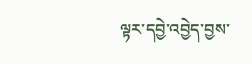ལྟར་དབྱེ་འབྱེད་བྱས་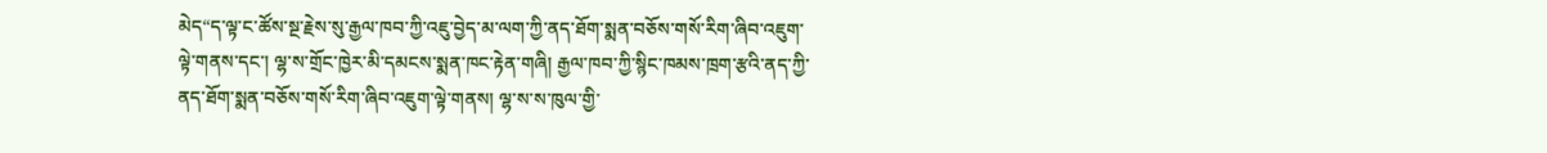མེད“ད་ལྟ་ང་ཚོས་སྔ་རྗེས་སུ་རྒྱལ་ཁབ་ཀྱི་འཇུ་བྱེད་མ་ལག་ཀྱི་ནད་ཐོག་སྨན་བཅོས་གསོ་རིག་ཞིབ་འཇུག་ལྟེ་གནས་དང་། ལྷ་ས་གྲོང་ཁྱེར་མི་དམངས་སྨན་ཁང་རྟེན་གཞི། རྒྱལ་ཁབ་ཀྱི་སྙིང་ཁམས་ཁྲག་རྩའི་ནད་ཀྱི་ནད་ཐོག་སྨན་བཅོས་གསོ་རིག་ཞིབ་འཇུག་ལྟེ་གནས། ལྷ་ས་ས་ཁུལ་གྱི་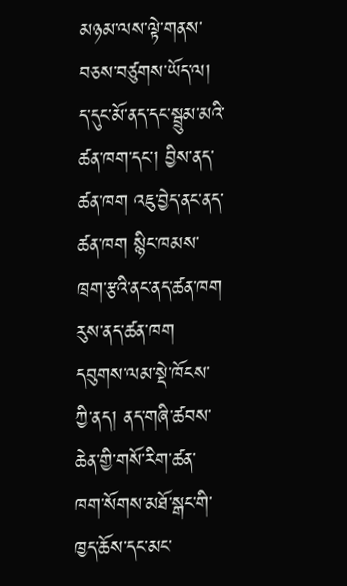མཉམ་ལས་ལྟེ་གནས་བཅས་བཙུགས་ཡོད་ལ། ད་དུང་མོ་ནད་དང་སྦྲུམ་མའི་ཚན་ཁག་དང་། བྱིས་ནད་ཚན་ཁག འཇུ་བྱེད་ནང་ནད་ཚན་ཁག སྙིང་ཁམས་ཁྲག་རྩའི་ནང་ནད་ཚན་ཁག རུས་ནད་ཚན་ཁག དབུགས་ལམ་སྡེ་ཁོངས་ཀྱི་ནད། ནད་གཞི་ཚབས་ཆེན་གྱི་གསོ་རིག་ཚན་ཁག་སོགས་མཐོ་སྒང་གི་ཁྱད་ཆོས་དང་མང་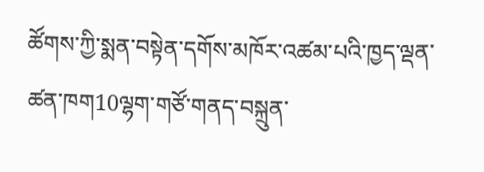ཚོགས་ཀྱི་སྨན་བསྟེན་དགོས་མཁོར་འཚམ་པའི་ཁྱད་ལྡན་ཚན་ཁག10ལྷག་གཙོ་གནད་བསྐྲུན་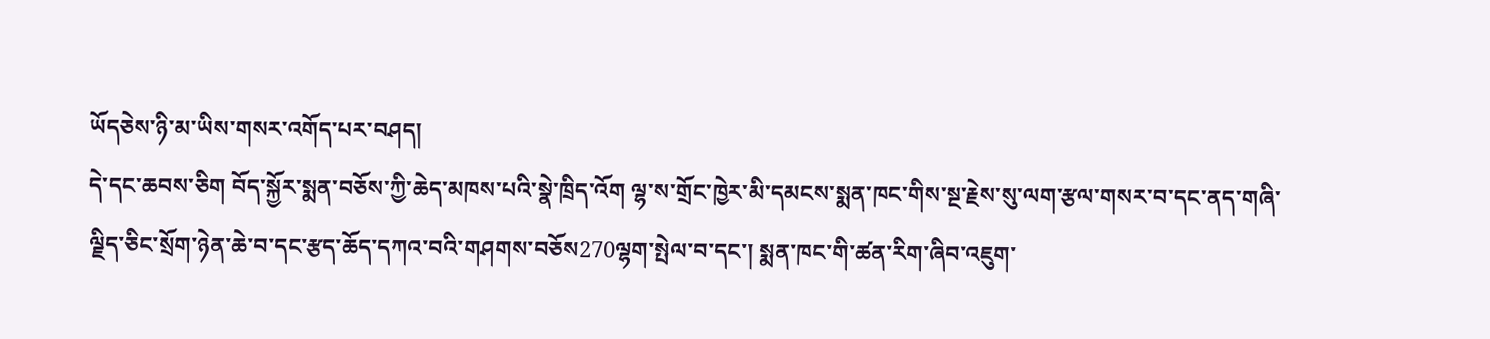ཡོདཅེས་ཉི་མ་ཡིས་གསར་འགོད་པར་བཤད།
དེ་དང་ཆབས་ཅིག བོད་སྐྱོར་སྨན་བཅོས་ཀྱི་ཆེད་མཁས་པའི་སྣེ་ཁྲིད་འོག ལྷ་ས་གྲོང་ཁྱེར་མི་དམངས་སྨན་ཁང་གིས་སྔ་རྗེས་སུ་ལག་རྩལ་གསར་བ་དང་ནད་གཞི་ལྗིད་ཅིང་སྲོག་ཉེན་ཆེ་བ་དང་རྩད་ཆོད་དཀའ་བའི་གཤགས་བཅོས270ལྷག་སྤེལ་བ་དང་། སྨན་ཁང་གི་ཚན་རིག་ཞིབ་འཇུག་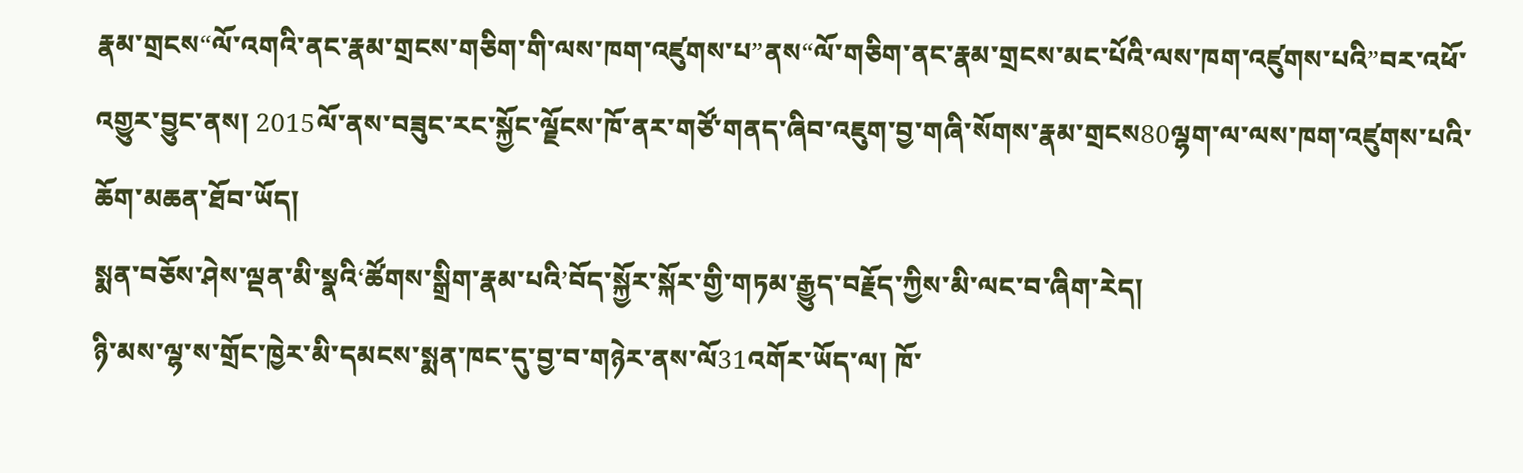རྣམ་གྲངས“ལོ་འགའི་ནང་རྣམ་གྲངས་གཅིག་གི་ལས་ཁག་འཛུགས་པ”ནས“ལོ་གཅིག་ནང་རྣམ་གྲངས་མང་པོའི་ལས་ཁག་འཛུགས་པའི”བར་འཕོ་འགྱུར་བྱུང་ནས། 2015ལོ་ནས་བཟུང་རང་སྐྱོང་ལྗོངས་ཁོ་ནར་གཙོ་གནད་ཞིབ་འཇུག་བྱ་གཞི་སོགས་རྣམ་གྲངས80ལྷག་ལ་ལས་ཁག་འཛུགས་པའི་ཆོག་མཆན་ཐོབ་ཡོད།
སྨན་བཅོས་ཤེས་ལྡན་མི་སྣའི‘ཚོགས་སྒྲིག་རྣམ་པའི’བོད་སྐྱོར་སྐོར་གྱི་གཏམ་རྒྱུད་བརྗོད་ཀྱིས་མི་ལང་བ་ཞིག་རེད།
ཉི་མས་ལྷ་ས་གྲོང་ཁྱེར་མི་དམངས་སྨན་ཁང་དུ་བྱ་བ་གཉེར་ནས་ལོ31འགོར་ཡོད་ལ། ཁོ་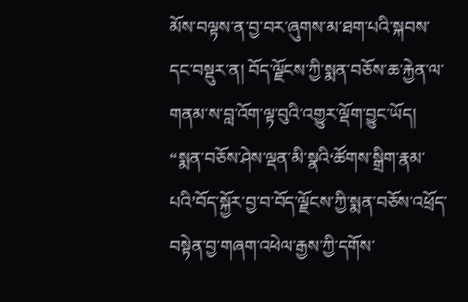མོས་བལྟས་ན་བྱ་བར་ཞུགས་མ་ཐག་པའི་སྐབས་དང་བསྡུར་ན། བོད་ལྗོངས་ཀྱི་སྨན་བཅོས་ཆ་རྐྱེན་ལ་གནམ་ས་བླ་འོག་ལྟ་བུའི་འགྱུར་ལྡོག་བྱུང་ཡོད།
“སྨན་བཅོས་ཤེས་ལྡན་མི་སྣའི‘ཚོགས་སྒྲིག་རྣམ་པའི’བོད་སྐྱོར་བྱ་བ་བོད་ལྗོངས་ཀྱི་སྨན་བཅོས་འཕྲོད་བསྟེན་བྱ་གཞག་འཕེལ་རྒྱས་ཀྱི་དགོས་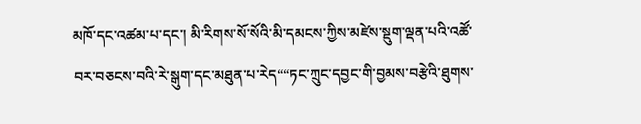མཁོ་དང་འཚམ་པ་དང་། མི་རིགས་སོ་སོའི་མི་དམངས་ཀྱིས་མཛེས་སྡུག་ལྡན་པའི་འཚོ་བར་བཅངས་བའི་རེ་སྒུག་དང་མཐུན་པ་རེད““ཏང་ཀྲུང་དབྱང་གི་བྱམས་བརྩེའི་ཐུགས་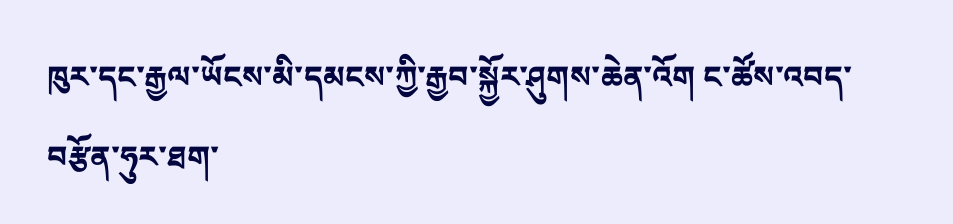ཁུར་དང་རྒྱལ་ཡོངས་མི་དམངས་ཀྱི་རྒྱབ་སྐྱོར་ཤུགས་ཆེན་འོག ང་ཚོས་འབད་བརྩོན་ཧུར་ཐག་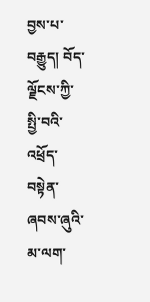བྱས་པ་བརྒྱུད། བོད་ལྗོངས་ཀྱི་སྤྱི་བའི་འཕྲོད་བསྟེན་ཞབས་ཞུའི་མ་ལག་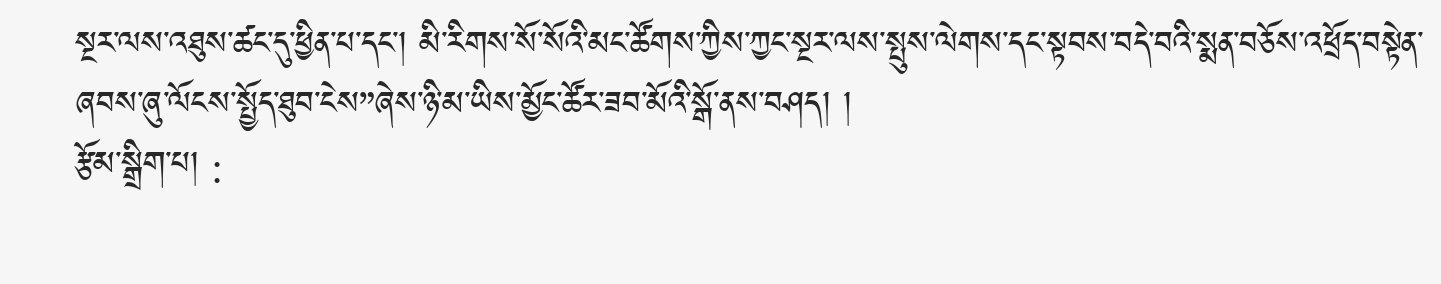སྔར་ལས་འཐུས་ཚང་དུ་ཕྱིན་པ་དང་། མི་རིགས་སོ་སོའི་མང་ཚོགས་ཀྱིས་ཀྱང་སྔར་ལས་སྤུས་ལེགས་དང་སྟབས་བདེ་བའི་སྨན་བཅོས་འཕྲོད་བསྟེན་ཞབས་ཞུ་ལོངས་སྤྱོད་ཐུབ་ངེས”ཞེས་ཉི་མ་ཡིས་མྱོང་ཚོར་ཟབ་མོའི་སྒོ་ནས་བཤད། །
རྩོམ་སྒྲིག་པ། :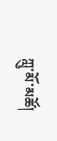ཀླུ་མོ་མཚོ།